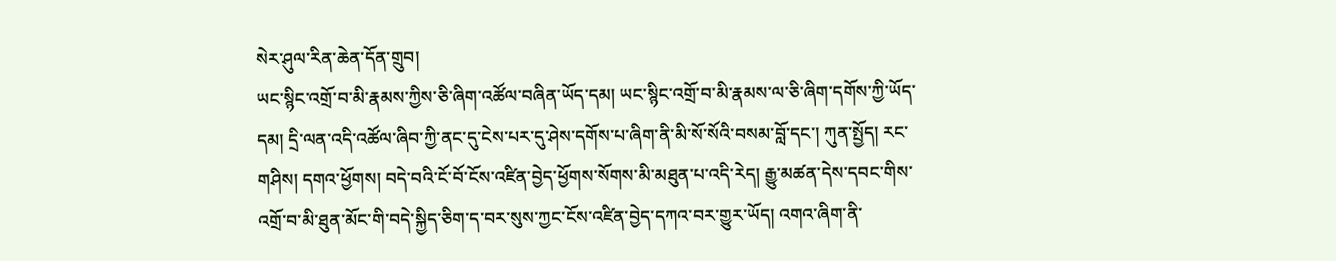སེར་ཤུལ་རིན་ཆེན་དོན་གྲུབ།
ཡང་སྙིང་འགྲོ་བ་མི་རྣམས་ཀྱིས་ཅི་ཞིག་འཚོལ་བཞིན་ཡོད་དམ། ཡང་སྙིང་འགྲོ་བ་མི་རྣམས་ལ་ཅི་ཞིག་དགོས་ཀྱི་ཡོད་དམ། དྲི་ལན་འདི་འཚོལ་ཞིབ་ཀྱི་ནང་དུ་ངེས་པར་དུ་ཤེས་དགོས་པ་ཞིག་ནི་མི་སོ་སོའི་བསམ་བློ་དང་། ཀུན་སྤྱོད། རང་གཤིས། དགའ་ཕྱོགས། བདེ་བའི་ངོ་བོ་ངོས་འཛིན་བྱེད་ཕྱོགས་སོགས་མི་མཐུན་པ་འདི་རེད། རྒྱུ་མཚན་དེས་དབང་གིས་འགྲོ་བ་མི་ཐུན་མོང་གི་བདེ་སྐྱིད་ཅིག་ད་བར་སུས་ཀྱང་ངོས་འཛིན་བྱེད་དཀའ་བར་གྱུར་ཡོད། འགའ་ཞིག་ནི་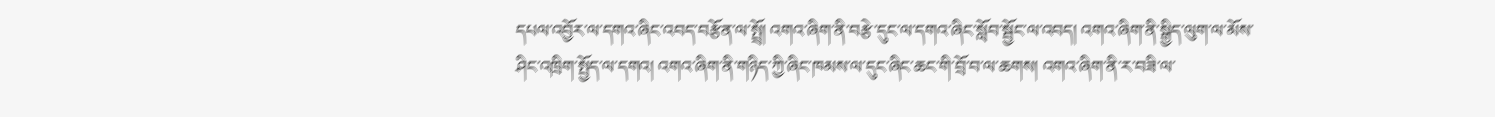དཔལ་འབྱོར་ལ་དགའ་ཞིང་འབད་བརྩོན་ལ་སྤྲོ། འགའ་ཞིག་ནི་བརྩེ་དུང་ལ་དགའ་ཞིང་སློབ་སྦྱོང་ལ་འབད། འགའ་ཞིག་ནི་སྒྱིད་ལུག་ལ་མོས་ཤིང་འཁྲིག་སྤྱོད་ལ་དགའ། འགའ་ཞིག་ནི་གཉིད་ཀྱི་ཞིང་ཁམས་ལ་དུང་ཞིང་ཆང་གི་བྲོ་བ་ལ་ཆགས། འགའ་ཞིག་ནི་ར་བཟི་ལ་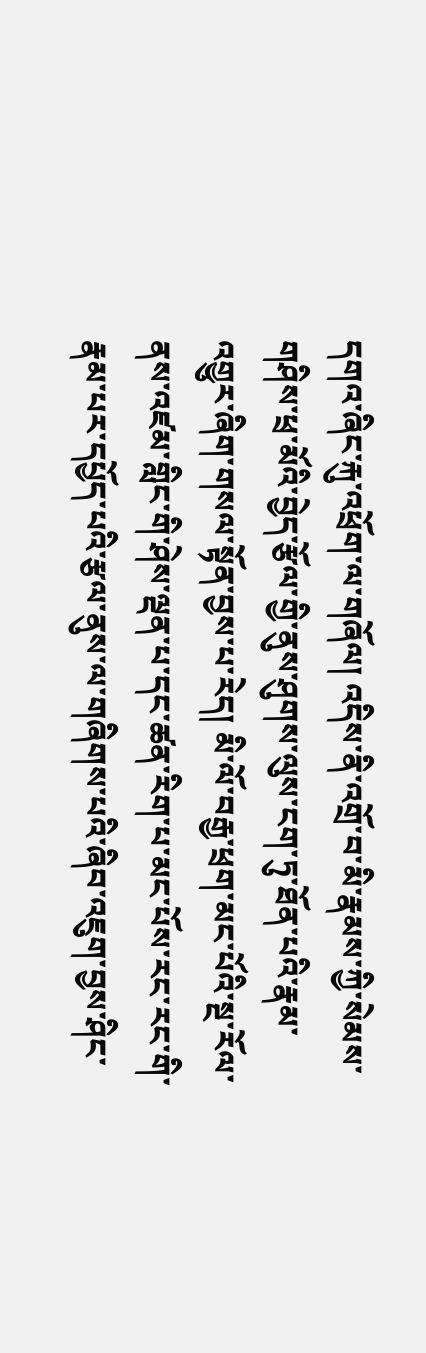དགའ་ཞིང་རྐུ་འཕྲོག་ལ་གཞོལ། འདིས་ནི་འགྲོ་བ་མི་རྣམས་ཀྱི་སེམས་གཤིས་ཕྲ་མོའི་བྱེད་རྩོལ་གྱི་ནུས་ཤུགས་ལུས་ངག་ཏུ་ཐོན་པའི་རྣམ་འགྱུར་ཞིག་གསལ་སྟོན་བྱས་པ་རེད། མི་ལོ་བརྒྱ་ཕྲག་མང་པོའི་སྔ་རོལ་ནས་འཛམ་གླིང་གི་ཤེས་ལྡན་པ་དང་ཚན་རིག་པ་མང་པོས་རང་རང་གི་རྣམ་པར་དཔྱོད་པའི་རྩལ་ནུས་ལ་གཞིགས་པའི་ཞིབ་འཇུག་བྱས་ཤིང་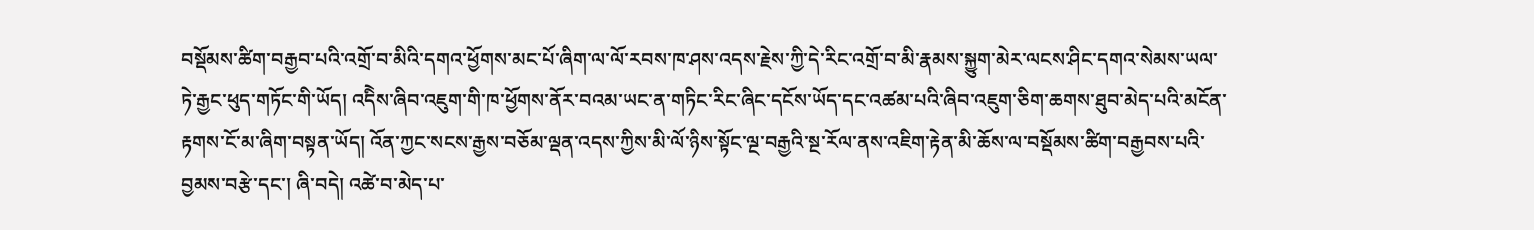བསྡོམས་ཚིག་བརྒྱབ་པའི་འགྲོ་བ་མིའི་དགའ་ཕྱོགས་མང་པོ་ཞིག་ལ་ལོ་རབས་ཁ་ཤས་འདས་རྗེས་ཀྱི་དེ་རིང་འགྲོ་བ་མི་རྣམས་སྐྱུག་མེར་ལངས་ཤིང་དགའ་སེམས་ཡལ་ཏེ་རྒྱང་ཕུད་གཏོང་གི་ཡོད། འདིེས་ཞིབ་འཇུག་གི་ཁ་ཕྱོགས་ནོར་བའམ་ཡང་ན་གཏིང་རིང་ཞིང་དངོས་ཡོད་དང་འཚམ་པའི་ཞིབ་འཇུག་ཅིག་ཆགས་ཐུབ་མེད་པའི་མངོན་རྟགས་ངོ་མ་ཞིག་བསྟན་ཡོད། འོན་ཀྱང་སངས་རྒྱས་བཅོམ་ལྡན་འདས་ཀྱིས་མི་ལོ་ཉིས་སྟོང་ལྔ་བརྒྱའི་སྔ་རོལ་ནས་འཇིག་རྟེན་མི་ཆོས་ལ་བསྡོམས་ཚིག་བརྒྱབས་པའི་བྱམས་བརྩེ་དང་། ཞི་བདེ། འཚེ་བ་མེད་པ་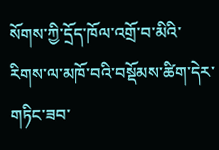སོགས་ཀྱི་དྲོད་ཁོལ་འགྲོ་བ་མིའི་རིགས་ལ་མཁོ་བའི་བསྡོམས་ཚིག་དེར་གཏིང་ཟབ་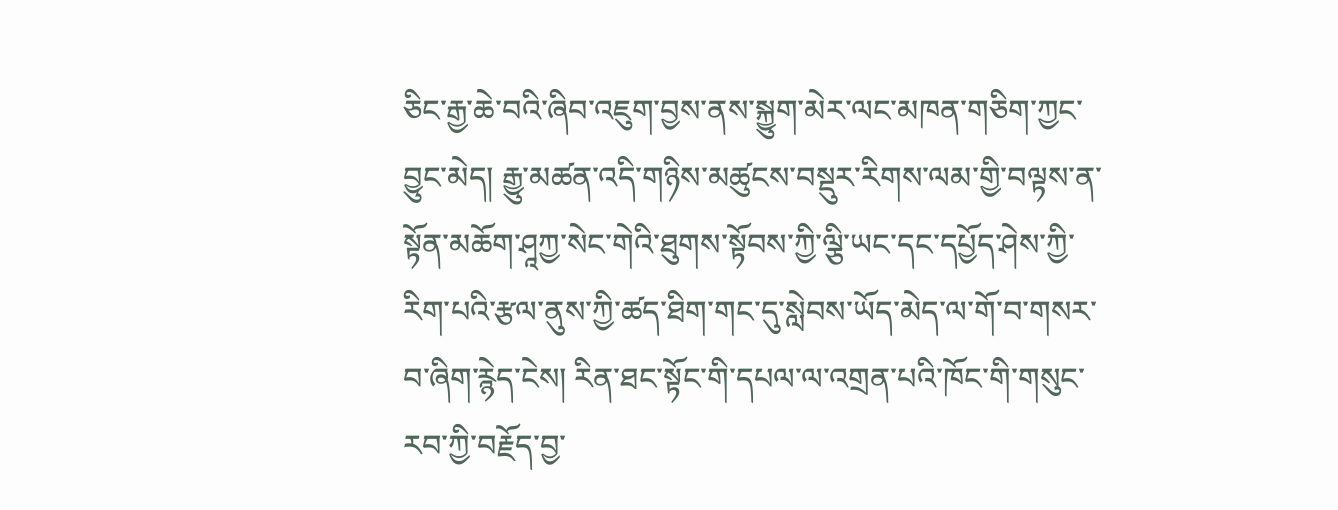ཅིང་རྒྱ་ཆེ་བའི་ཞིབ་འཇུག་བྱས་ནས་སྐྱུག་མེར་ལང་མཁན་གཅིག་ཀྱང་བྱུང་མེད། རྒྱུ་མཚན་འདི་གཉིས་མཚུངས་བསྡུར་རིགས་ལམ་གྱི་བལྟས་ན་སྟོན་མཆོག་ཤཱཀྱ་སེང་གེའི་ཐུགས་སྟོབས་ཀྱི་ལྕི་ཡང་དང་དཔྱོད་ཤེས་ཀྱི་རིག་པའི་རྩལ་ནུས་ཀྱི་ཚད་ཐིག་གང་དུ་སླེབས་ཡོད་མེད་ལ་གོ་བ་གསར་བ་ཞིག་རྙེད་ངེས། རིན་ཐང་སྟོང་གི་དཔལ་ལ་འགྲན་པའི་ཁོང་གི་གསུང་རབ་ཀྱི་བརྗོད་བྱ་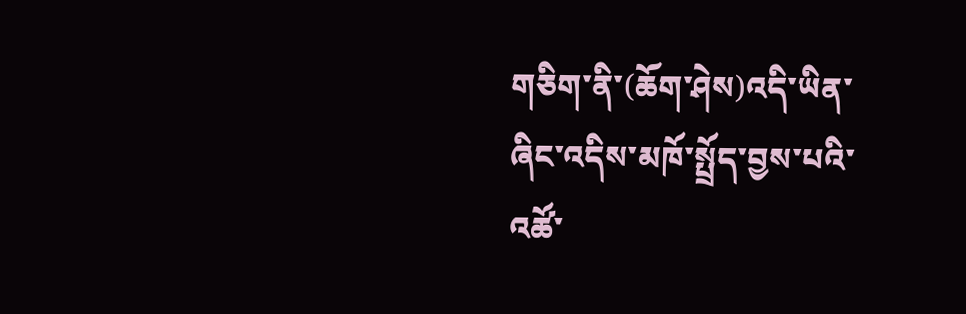གཅིག་ནི་(ཆོག་ཤེས)འདི་ཡིན་ཞིང་འདིས་མཁོ་སྤྲོད་བྱས་པའི་འཚོ་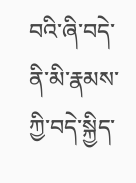བའི་ཞི་བདེ་ནི་མི་རྣམས་ཀྱི་བདེ་སྐྱིད་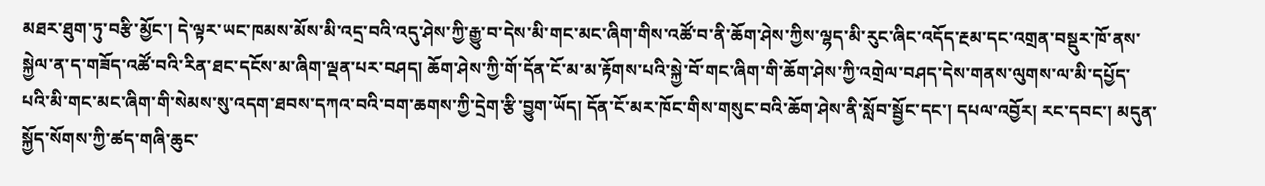མཐར་ཐུག་ཏུ་བརྩི་མྱོང་། དེ་ལྟར་ཡང་ཁམས་མོས་མི་འདྲ་བའི་འདུ་ཤེས་ཀྱི་རྒྱུ་བ་དེས་མི་གང་མང་ཞིག་གིས་འཚོ་བ་ནི་ཆོག་ཤེས་ཀྱིས་ལྷད་མི་རུང་ཞིང་འདོད་རྔམ་དང་འགྲན་བསྡུར་ཁོ་ནས་སྐྱེལ་ན་ད་གཟོད་འཚོ་བའི་རིན་ཐང་དངོས་མ་ཞིག་ལྡན་པར་བཤད། ཆོག་ཤེས་ཀྱི་གོ་དོན་ངོ་མ་མ་རྟོགས་པའི་སྐྱེ་བོ་གང་ཞིག་གི་ཆོག་ཤེས་ཀྱི་འགྲེལ་བཤད་དེས་གནས་ལུགས་ལ་མི་དཔྱོད་པའི་མི་གང་མང་ཞིག་གི་སེམས་སུ་འདག་ཐབས་དཀའ་བའི་བག་ཆགས་ཀྱི་དྲེག་རྩི་བྱུག་ཡོད། དོན་ངོ་མར་ཁོང་གིས་གསུང་བའི་ཆོག་ཤེས་ནི་སློབ་སྦྱོང་དང་། དཔལ་འབྱོར། རང་དབང་། མདུན་སྐྱོད་སོགས་ཀྱི་ཚད་གཞི་ཆུང་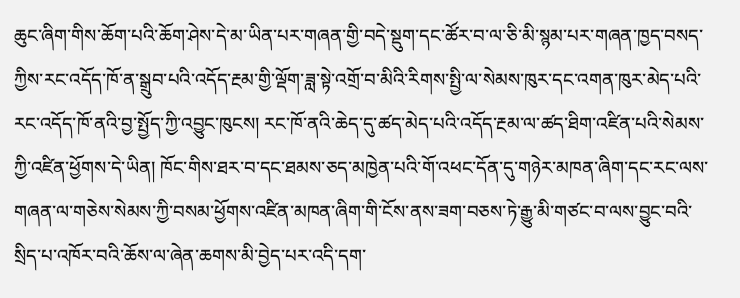ཆུང་ཞིག་གིས་ཆོག་པའི་ཆོག་ཤེས་དེ་མ་ཡིན་པར་གཞན་གྱི་བདེ་སྡུག་དང་ཚོར་བ་ལ་ཅི་མི་སྙམ་པར་གཞན་ཁྱད་བསད་ཀྱིས་རང་འདོད་ཁོ་ན་སྒྲུབ་པའི་འདོད་རྔམ་གྱི་ལྡོག་ཟླ་སྟེ་འགྲོ་བ་མིའི་རིགས་སྤྱི་ལ་སེམས་ཁུར་དང་འགན་ཁུར་མེད་པའི་རང་འདོད་ཁོ་ནའི་བྱ་སྤྱོད་ཀྱི་འབྱུང་ཁུངས། རང་ཁོ་ནའི་ཆེད་དུ་ཚད་མེད་པའི་འདོད་རྔམ་ལ་ཚད་ཐིག་འཛིན་པའི་སེམས་ཀྱི་འཛིན་ཕྱོགས་དེ་ཡིན། ཁོང་གིས་ཐར་བ་དང་ཐམས་ཅད་མཁྱེན་པའི་གོ་འཕང་དོན་དུ་གཉེར་མཁན་ཞིག་དང་རང་ལས་གཞན་ལ་གཅེས་སེམས་ཀྱི་བསམ་ཕྱོགས་འཛིན་མཁན་ཞིག་གི་ངོས་ནས་ཟག་བཅས་ཏེ་རྒྱུ་མི་གཙང་བ་ལས་བྱུང་བའི་སྲིད་པ་འཁོར་བའི་ཆོས་ལ་ཞེན་ཆགས་མི་བྱེད་པར་འདི་དག་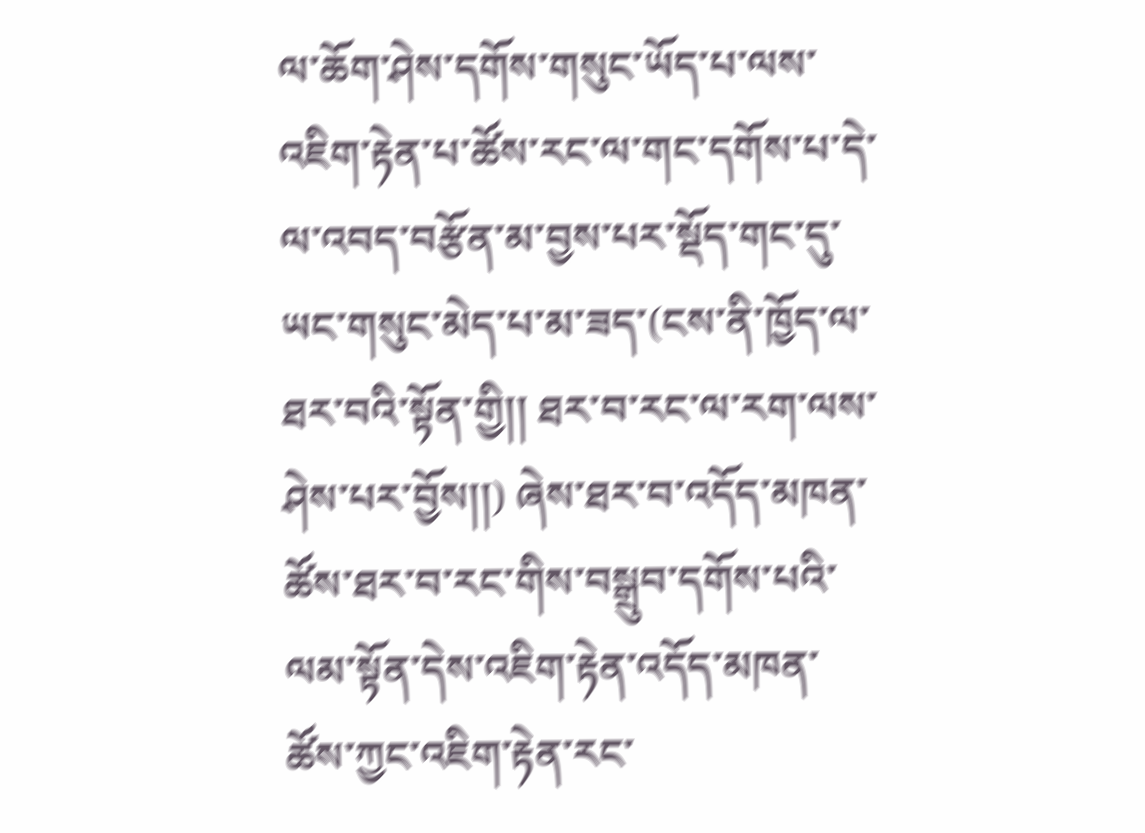ལ་ཆོག་ཤེས་དགོས་གསུང་ཡོད་པ་ལས་འཇིག་རྟེན་པ་ཚོས་རང་ལ་གང་དགོས་པ་དེ་ལ་འབད་བརྩོན་མ་བྱས་པར་སྡོད་གང་དུ་ཡང་གསུང་མེད་པ་མ་ཟད་(ངས་ནི་ཁྱོད་ལ་ཐར་བའི་སྟོན་གྱི།། ཐར་བ་རང་ལ་རག་ལས་ཤེས་པར་བྱོས།།) ཞེས་ཐར་བ་འདོད་མཁན་ཚོས་ཐར་བ་རང་གིས་བསྒྲུབ་དགོས་པའི་ལམ་སྟོན་དེས་འཇིག་རྟེན་འདོད་མཁན་ཚོས་ཀྱང་འཇིག་རྟེན་རང་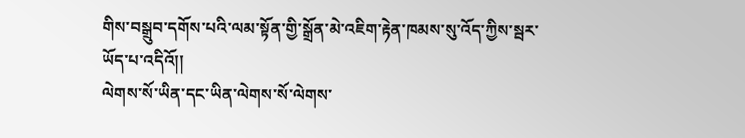གིས་བསྒྲུབ་དགོས་པའི་ལམ་སྟོན་གྱི་སྒྲོན་མེ་འཇིག་རྟེན་ཁམས་སུ་འོད་ཀྱིས་སྦར་ཡོད་པ་འདིའོ།།
ལེགས་སོ་ཡིན་དང་ཡིན་ལེགས་སོ་ལེགས་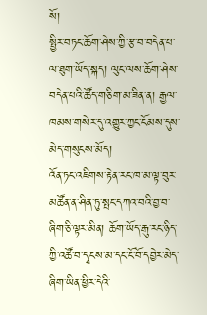སོ།
སྤྱིར་བཏང་ཆོག་ཤེས་ཀྱི་རྩ་བ་བདེན་པ་ལ་ཐུག་ཡོད་སྐད། ལུང་ལས་ཆོག་ཤེས་བདེན་པའི་ཚོད་གཅིག་མ་ཟིན་ན། རྒྱལ་ཁམས་གསེར་དུ་འགྱུར་ཀྱང་ངོམས་དུས་མེད་གསུངས་མོད།
འོན་ཏང་འཇིགས་རྟེན་རང་ཁ་མ་ལྟ་བུར་མཚོན་ན་ཤིན་ཏུ་སྤང་དཀའ་བའི་བྱ་བ་ཞིག་ཅི་ལྟར་མིན། ཆོག་ཡོད་རྒུ་རང་ཉིད་ཀྱི་འཚོ་བ་དྭངས་མ་དང་ངོ་བོ་དབྱེར་མེད་ཞིག་ཡིན་ཕྱིར་དེའི་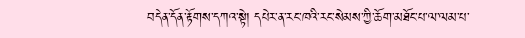བདེན་དོན་རྟོགས་དཀའ་སྟེ། དཔེར་ན་རང་ཁའི་རང་སེམས་ཀྱི་ཆོག་མཐོང་པ་ལ་ལམ་པ་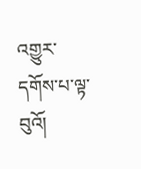འགྱུར་དགོས་པ་ལྟ་བུའོ།